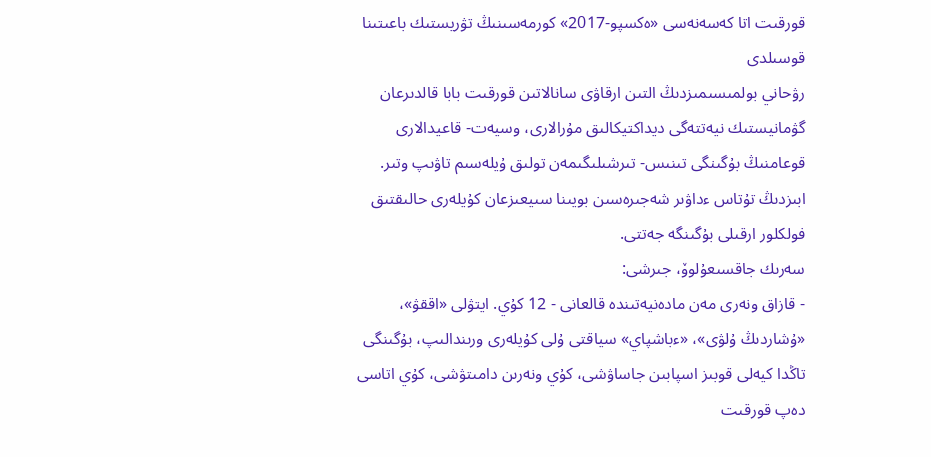قورقىت اتا كەسەنەسى «ەكسپو-2017» كورمەسىنىڭ تۋريستىك باعىتىنا قوسىلدى
رۋحاني بولمىسىمىزدىڭ التىن ارقاۋى سانالاتىن قورقىت بابا قالدىرعان گۋمانيستىك نيەتتەگى ديداكتيكالىق مۇرالارى، وسيەت- قاعيدالارى قوعامنىڭ بۇگىنگى تىنىس- تىرشىلىگىمەن تولىق ۇيلەسىم تاۋىپ وتىر. ابىزدىڭ تۇتاس ءداۋىر شەجىرەسىن بويىنا سىيعىزعان كۇيلەرى حالىقتىق فولكلور ارقىلى بۇگىنگە جەتتى.
سەرىك جاقسىعۇلوۆ، جىرشى:
- قازاق ونەرى مەن مادەنيەتىندە قالعانى - 12 كۇي. ايتۋلى «اققۋ»، «ۇشاردىڭ ۇلۋى»، «ءباشپاي» سياقتى ۇلى كۇيلەرى ورىندالىپ، بۇگىنگى تاڭدا كيەلى قوبىز اسپابىن جاساۋشى، كۇي ونەرىن دامىتۋشى، كۇي اتاسى دەپ قورقىت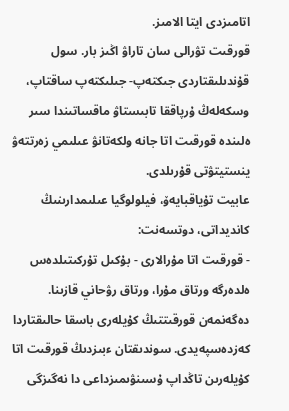اتامىزدى ايتا الامىز.
قورقىت تۋرالى سان تاراۋ اڭىز بار. سول قۇندىلىقتاردى جىكتەپ- جىلىكتەپ ساقتاپ، وسكەلەڭ ۇرپاققا تابىستاۋ ماقساتىندا سىر ەلىندە قورقىت اتا جانە ولكەتانۋ عىلىمي زەرتتەۋ ينستيتۋتى قۇرىلدى.
عابيت تۇياقبايەۆ، فيلولوگيا عىلىمدارىنىڭ كانديداتى، دوتسەنت:
- قورقىت اتا مۇرالارى - بۇكىل تۇركىتىلدەس ەلدەرگە ورتاق مۇرا، ورتاق رۋحاني قازىنا. دەگەنمەن قورقىتتىڭ كۇيلەرى باسقا حالىقتاردا كەزدەسپەيدى. سوندىقتان ءبىزدىڭ قورقىت اتا كۇيلەرىن تاڭداپ ۇسىنۋىمىزداعى دا نەگىزگى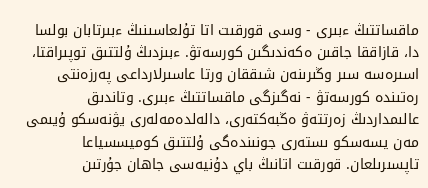ماقساتتىڭ ءبىرى - وسى قورقىت اتا تۇلعاسىنىڭ ءبىرتابان بولسا دا، قازاققا جاقىن ەكەندىگىن كورسەتۋ. ءبىزدىڭ ۇلتتىق توپىراقتا، اسىرەسە سىر وڭىرىنەن شىققان ورتا عاسىرلارداعى پەرزەنتى رەتىندە كورسەتۋ - نەگىزگى ماقساتتىڭ ءبىرى. وتاندىق عالىمداردىڭ زەرتتەۋ ەڭبەكتەرى، دالەلدەمەلەرى يۋنەسكو ۇيىمى مەن يسەسكو ىستەرى جونىندەگى ۇلتتىق كوميسسياعا تاپسىرىلعان. قورقىت اتانىڭ باي دۇنيەسى جاھان جۇرتىن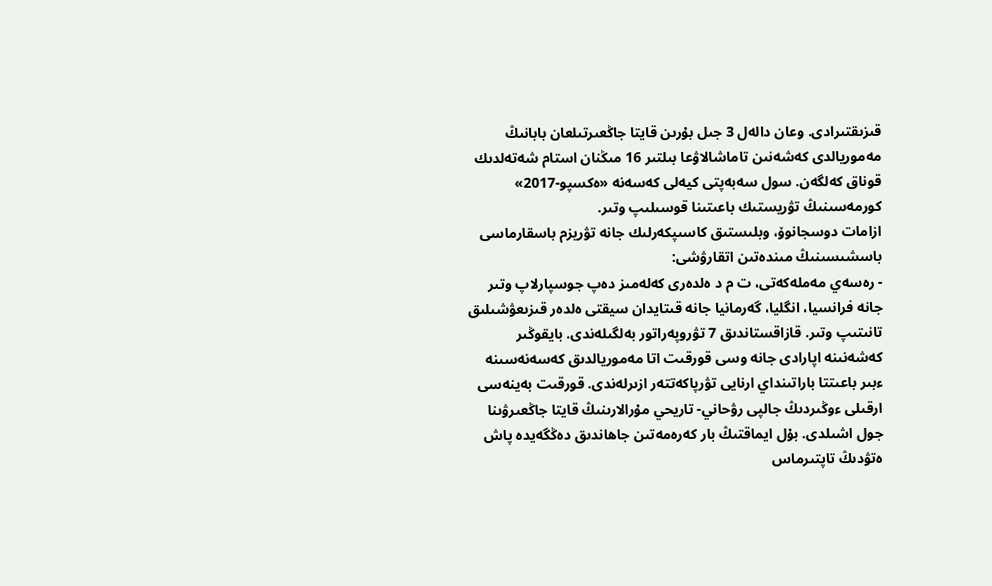قىزىقتىرادى. وعان دالەل 3 جىل بۇرىن قايتا جاڭعىرتىلعان بابانىڭ مەموريالدى كەشەنىن تاماشالاۋعا بىلتىر 16 مىڭنان استام شەتەلدىك قوناق كەلگەن. سول سەبەپتى كيەلى كەسەنە «ەكسپو-2017» كورمەسىنىڭ تۋريستىك باعىتىنا قوسىلىپ وتىر.
ازامات دوسجانوۆ، وبلىستىق كاسىپكەرلىك جانە تۋريزم باسقارماسى باسشىسىنىڭ مىندەتىن اتقارۋشى:
- رەسەي مەملەكەتى، ت م د ەلدەرى كەلەمىز دەپ جوسپارلاپ وتىر جانە فرانسيا، انگليا، گەرمانيا جانە قىتايدان سيقتى ەلدەر قىزىعۋشىلىق تانىتىپ وتىر. قازاقستاندىق 7 تۋروپەراتور بەلگىلەندى. بايقوڭىر كەشەنىنە اپارادى جانە وسى قورقىت اتا مەموريالدىق كەسەنەسىنە ءبىر باعىتتا باراتىنداي ارنايى تۋرپاكەتتەر ازىرلەندى. قورقىت بەينەسى ارقىلى ءوڭىردىڭ جالپى رۋحاني- تاريحي مۇرالارىنىڭ قايتا جاڭعىرۋىنا جول اشىلدى. بۇل ايماقتىڭ بار كەرەمەتىن جاھاندىق دەڭگەيدە پاش ەتۋدىڭ تاپتىرماس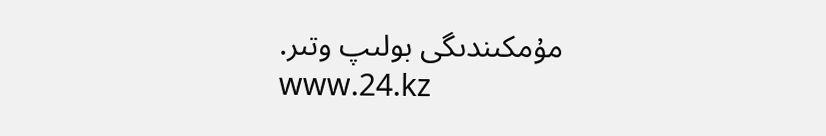مۇمكىندىگى بولىپ وتىر.
www.24.kz